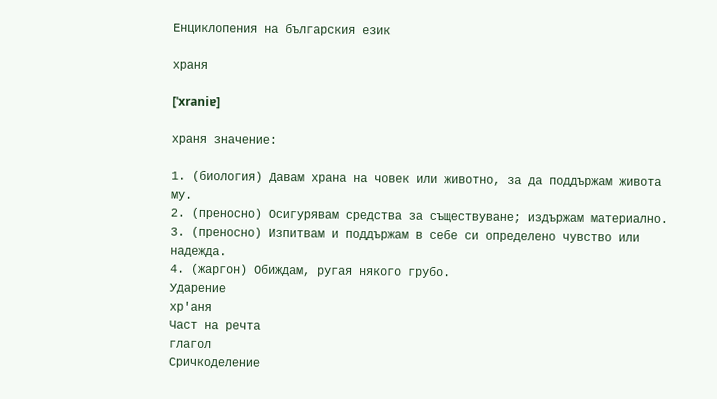Енциклопения на българския език

храня

[ˈxraniɐ]

храня значение:

1. (биология) Давам храна на човек или животно, за да поддържам живота му.
2. (преносно) Осигурявам средства за съществуване; издържам материално.
3. (преносно) Изпитвам и поддържам в себе си определено чувство или надежда.
4. (жаргон) Обиждам, ругая някого грубо.
Ударение
хр'аня
Част на речта
глагол
Сричкоделение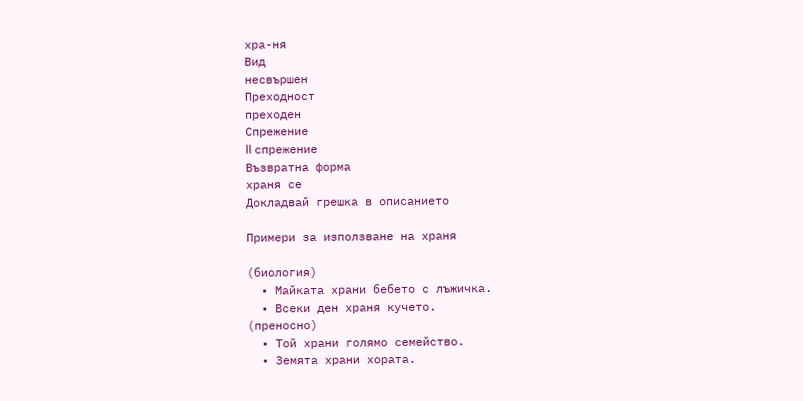хра-ня
Вид
несвършен
Преходност
преходен
Спрежение
II спрежение
Възвратна форма
храня се
Докладвай грешка в описанието

Примери за използване на храня

(биология)
  • Майката храни бебето с лъжичка.
  • Всеки ден храня кучето.
(преносно)
  • Той храни голямо семейство.
  • Земята храни хората.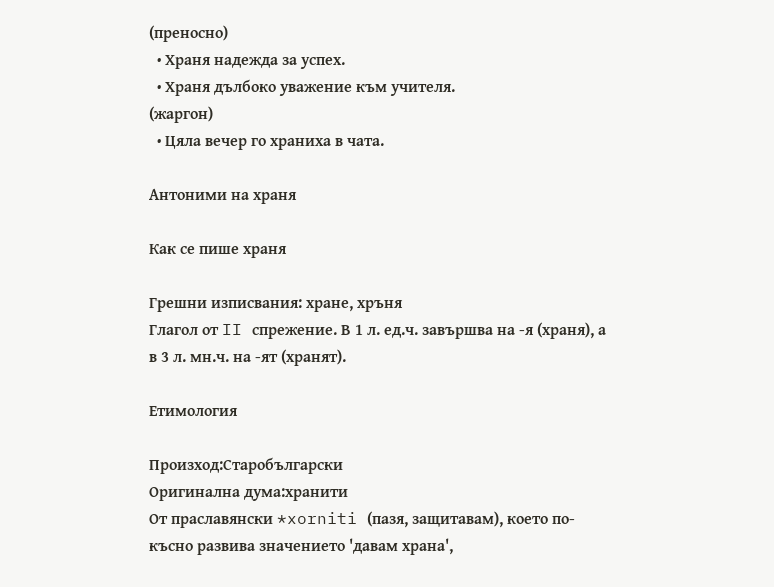(преносно)
  • Храня надежда за успех.
  • Храня дълбоко уважение към учителя.
(жаргон)
  • Цяла вечер го храниха в чата.

Антоними на храня

Как се пише храня

Грешни изписвания: хране, хръня
Глагол от II спрежение. В 1 л. ед.ч. завършва на -я (храня), а в 3 л. мн.ч. на -ят (хранят).

Етимология

Произход:Старобългарски
Оригинална дума:хранити
От праславянски *xorniti (пазя, защитавам), което по-късно развива значението 'давам храна',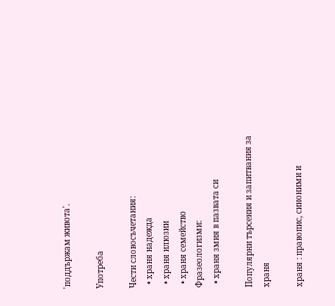'поддържам живота'.

Употреба

Чести словосъчетания:
  • храня надежда
  • храня илюзии
  • храня семейство
Фразеологизми:
  • храня змия в пазвата си

Популярни търсения и запитвания за храня

храня : правопис, синоними и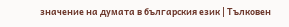значение на думата в българския език | Тълковен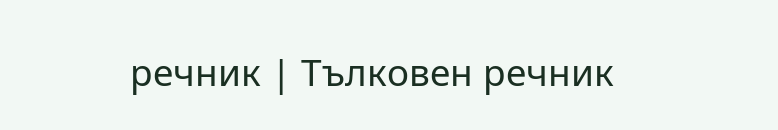речник | Тълковен речник